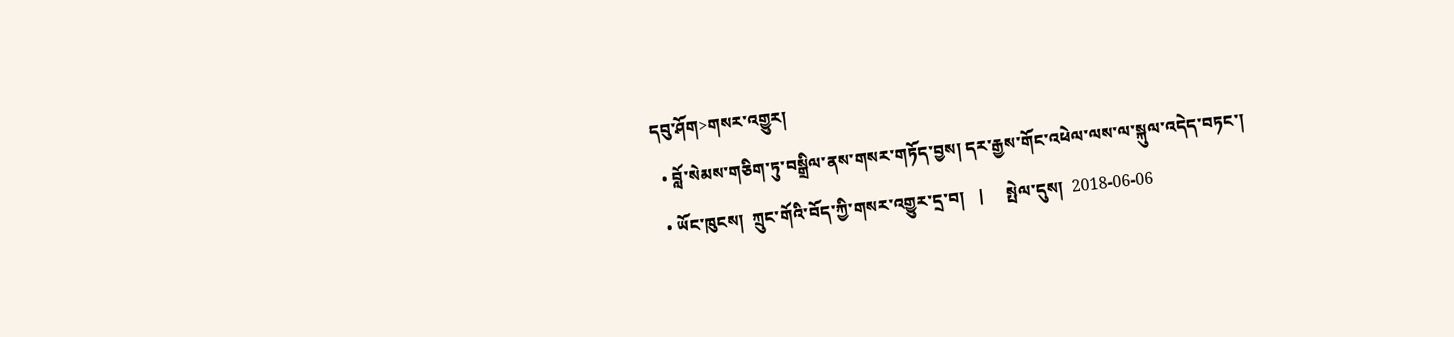དབུ་ཤོག>གསར་འགྱུར།
  • བློ་སེམས་གཅིག་ཏུ་བསྒྲིལ་ནས་གསར་གཏོད་བྱས། དར་རྒྱས་གོང་འཕེལ་ལས་ལ་སྐུལ་འདེད་བཏང་།
  • ཡོང་ཁུངས།  ཀྲུང་གོའི་བོད་ཀྱི་གསར་འགྱུར་དྲ་བ།   |     སྤེལ་དུས།  2018-06-06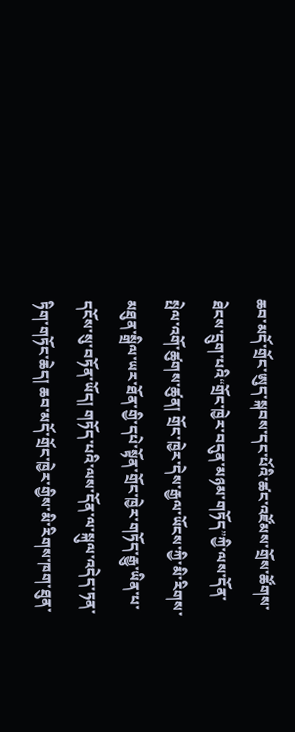ཆབ་མདོ་གྲོང་ཨུད་སྐབས་དང་པོའི་ཚང་འཛོམས་གྲོས་ཚོགས་ཐེངས་དྲུག་པའི“གྲོང་ཁྱེར་བདུན་མཉམ་གཏོད”ཀྱི་ལས་དོན་སྤེལ་འགོ་ཚུགས་ཚུན། གྲོང་ཁྱེར་དེས་རྒྱལ་ཡོངས་ཀྱི་མི་རིགས་མཐུན་སྒྲིལ་ཡར་ཐོན་གྱི་དཔེ་སྟོན་གྲོང་ཁྱེར་གཏོད་རྒྱུ་ཡིན་པ་དངོས་སུ་བཏོན་ཡོད། གཏོད་པའི་ལས་དོན་ལ་སྐུལ་འདེད་ཏན་ཏིག་གཏོང་ཆེད། ཆབ་མདོ་གྲོང་ཁྱེར་གྱིས་མི་རིགས་ཁག་ཐུན་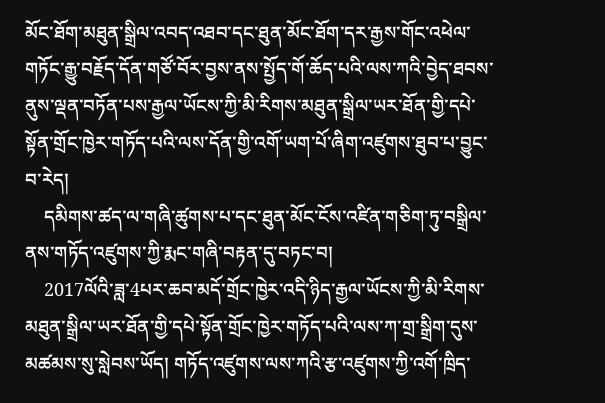མོང་ཐོག་མཐུན་སྒྲིལ་འབད་འཐབ་དང་ཐུན་མོང་ཐོག་དར་རྒྱས་གོང་འཕེལ་གཏོང་རྒྱུ་བརྗོད་དོན་གཙོ་བོར་བྱས་ནས་སྤྱོད་གོ་ཆོད་པའི་ལས་ཀའི་བྱེད་ཐབས་ནུས་ལྡན་བཏོན་པས་རྒྱལ་ཡོངས་ཀྱི་མི་རིགས་མཐུན་སྒྲིལ་ཡར་ཐོན་གྱི་དཔེ་སྟོན་གྲོང་ཁྱེར་གཏོད་པའི་ལས་དོན་གྱི་འགོ་ཡག་པོ་ཞིག་འཛུགས་ཐུབ་པ་བྱུང་བ་རེད།
    དམིགས་ཚད་ལ་གཞི་ཚུགས་པ་དང་ཐུན་མོང་ངོས་འཛིན་གཅིག་ཏུ་བསྒྲིལ་ནས་གཏོད་འཛུགས་ཀྱི་རྨང་གཞི་བརྟན་དུ་བཏང་བ།
    2017ལོའི་ཟླ་4པར་ཆབ་མདོ་གྲོང་ཁྱེར་འདི་ཉིད་རྒྱལ་ཡོངས་ཀྱི་མི་རིགས་མཐུན་སྒྲིལ་ཡར་ཐོན་གྱི་དཔེ་སྟོན་གྲོང་ཁྱེར་གཏོད་པའི་ལས་ཀ་གྲ་སྒྲིག་དུས་མཚམས་སུ་སླེབས་ཡོད། གཏོད་འཛུགས་ལས་ཀའི་རྩ་འཛུགས་ཀྱི་འགོ་ཁྲིད་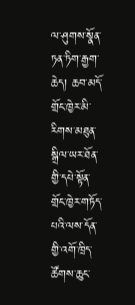ལ་ཤུགས་སྣོན་ཏན་ཏིག་རྒྱག་ཆེད། ཆབ་མདོ་གྲོང་ཁྱེར་མི་རིགས་མཐུན་སྒྲིལ་ཡར་ཐོན་གྱི་དཔེ་སྟོན་གྲོང་ཁྱེར་གཏོད་པའི་ལས་དོན་གྱི་འགོ་ཁྲིད་ཚོགས་ཆུང་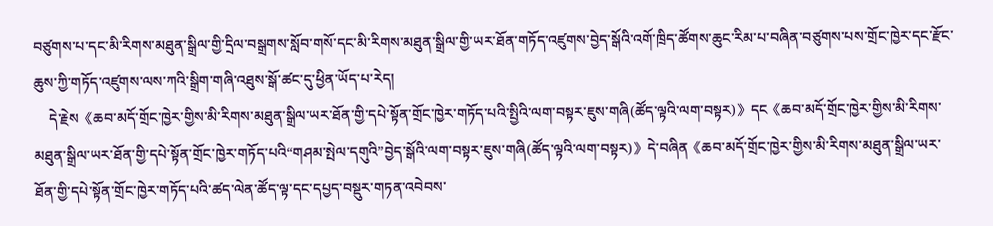བཙུགས་པ་དང་མི་རིགས་མཐུན་སྒྲིལ་གྱི་དྲིལ་བསྒྲགས་སློབ་གསོ་དང་མི་རིགས་མཐུན་སྒྲིལ་གྱི་ཡར་ཐོན་གཏོད་འཛུགས་བྱེད་སྒོའི་འགོ་ཁྲིད་ཚོགས་ཆུང་རིམ་པ་བཞིན་བཙུགས་པས་གྲོང་ཁྱེར་དང་རྫོང་ཆུས་ཀྱི་གཏོད་འཛུགས་ལས་ཀའི་སྒྲིག་གཞི་འཐུས་སྒོ་ཚང་དུ་ཕྱིན་ཡོད་པ་རེད།
    དེ་རྗེས《ཆབ་མདོ་གྲོང་ཁྱེར་གྱིས་མི་རིགས་མཐུན་སྒྲིལ་ཡར་ཐོན་གྱི་དཔེ་སྟོན་གྲོང་ཁྱེར་གཏོད་པའི་སྤྱིའི་ལག་བསྟར་ཇུས་གཞི(ཚོད་ལྟའི་ལག་བསྟར)》དང《ཆབ་མདོ་གྲོང་ཁྱེར་གྱིས་མི་རིགས་མཐུན་སྒྲིལ་ཡར་ཐོན་གྱི་དཔེ་སྟོན་གྲོང་ཁྱེར་གཏོད་པའི“གཤམ་སྤེལ་དགུའི”བྱེད་སྒོའི་ལག་བསྟར་ཇུས་གཞི(ཚོད་ལྟའི་ལག་བསྟར)》དེ་བཞིན《ཆབ་མདོ་གྲོང་ཁྱེར་གྱིས་མི་རིགས་མཐུན་སྒྲིལ་ཡར་ཐོན་གྱི་དཔེ་སྟོན་གྲོང་ཁྱེར་གཏོད་པའི་ཚད་ལེན་ཚོད་ལྟ་དང་དཔྱད་བསྡུར་གཏན་འབེབས་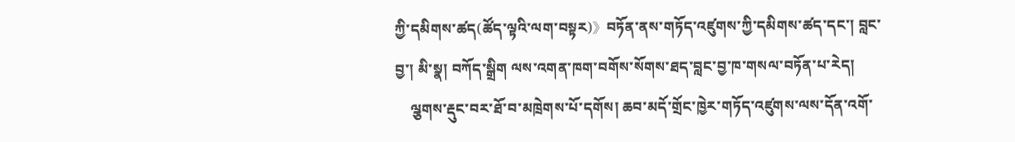ཀྱི་དམིགས་ཚད(ཚོད་ལྟའི་ལག་བསྟར)》བཏོན་ནས་གཏོད་འཛུགས་ཀྱི་དམིགས་ཚད་དང་། བླང་བྱ་། མི་སྣ། བཀོད་སྒྲིག ལས་འགན་ཁག་བགོས་སོགས་ཐད་བླང་བྱ་ཁ་གསལ་བཏོན་པ་རེད།
    ལྕགས་རྡུང་བར་ཐོ་བ་མཁྲེགས་པོ་དགོས། ཆབ་མདོ་གྲོང་ཁྱེར་གཏོད་འཛུགས་ལས་དོན་འགོ་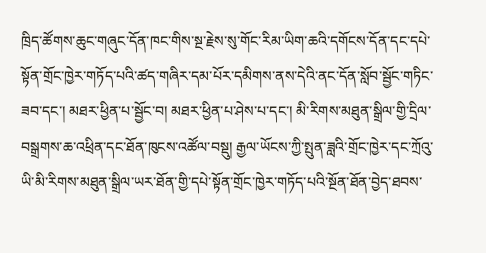ཁྲིད་ཚོགས་ཆུང་གཞུང་དོན་ཁང་གིས་སྔ་རྗེས་སུ་གོང་རིམ་ཡིག་ཆའི་དགོངས་དོན་དང་དཔེ་སྟོན་གྲོང་ཁྱེར་གཏོད་པའི་ཚད་གཞིར་དམ་པོར་དམིགས་ནས་དེའི་ནང་དོན་སློབ་སྦྱོང་གཏིང་ཟབ་དང་། མཐར་ཕྱིན་པ་སྦྱོང་བ། མཐར་ཕྱིན་པ་ཤེས་པ་དང་། མི་རིགས་མཐུན་སྒྲིལ་གྱི་དྲིལ་བསྒྲགས་ཆ་འཕྲིན་དང་ཐོན་ཁུངས་འཚོལ་བསྡུ། རྒྱལ་ཡོངས་ཀྱི་སྤུན་ཟླའི་གྲོང་ཁྱེར་དང་ཀྲོའུ་ཡི་མི་རིགས་མཐུན་སྒྲིལ་ཡར་ཐོན་གྱི་དཔེ་སྟོན་གྲོང་ཁྱེར་གཏོད་པའི་སྔོན་ཐོན་བྱེད་ཐབས་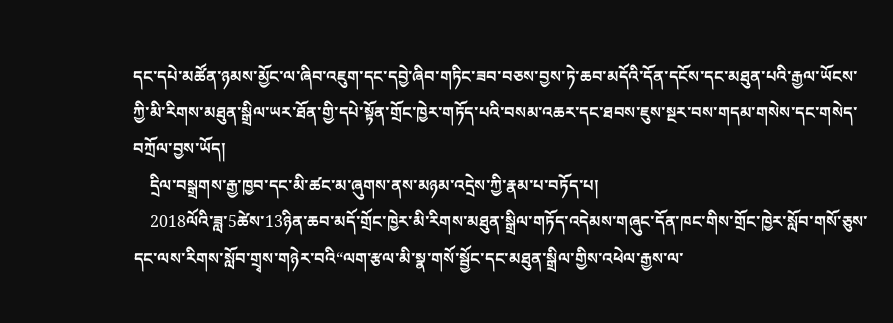དང་དཔེ་མཚོན་ཉམས་མྱོང་ལ་ཞིབ་འཇུག་དང་དབྱེ་ཞིབ་གཏིང་ཟབ་བཅས་བྱས་ཏེ་ཆབ་མདོའི་དོན་དངོས་དང་མཐུན་པའི་རྒྱལ་ཡོངས་ཀྱི་མི་རིགས་མཐུན་སྒྲིལ་ཡར་ཐོན་གྱི་དཔེ་སྟོན་གྲོང་ཁྱེར་གཏོད་པའི་བསམ་འཆར་དང་ཐབས་ཇུས་སྔར་བས་གདམ་གསེས་དང་གསེད་བཀྲོལ་བྱས་ཡོད།
    དྲིལ་བསྒྲགས་རྒྱ་ཁྱབ་དང་མི་ཚང་མ་ཞུགས་ནས་མཉམ་འདྲེས་ཀྱི་རྣམ་པ་བཏོད་པ།
    2018ལོའི་ཟླ་5ཚེས་13ཉིན་ཆབ་མདོ་གྲོང་ཁྱེར་མི་རིགས་མཐུན་སྒྲིལ་གཏོད་འདེམས་གཞུང་དོན་ཁང་གིས་གྲོང་ཁྱེར་སློབ་གསོ་ཅུས་དང་ལས་རིགས་སློབ་གྲྭས་གཉེར་བའི“ལག་རྩལ་མི་སྣ་གསོ་སྦྱོང་དང་མཐུན་སྒྲིལ་གྱིས་འཕེལ་རྒྱས་ལ་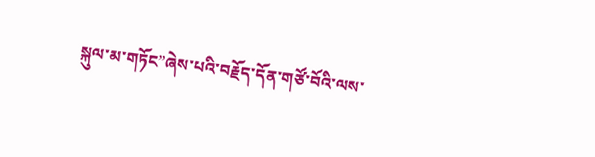སྐུལ་མ་གཏོང”ཞེས་པའི་བརྗོད་དོན་གཙོ་བོའི་ལས་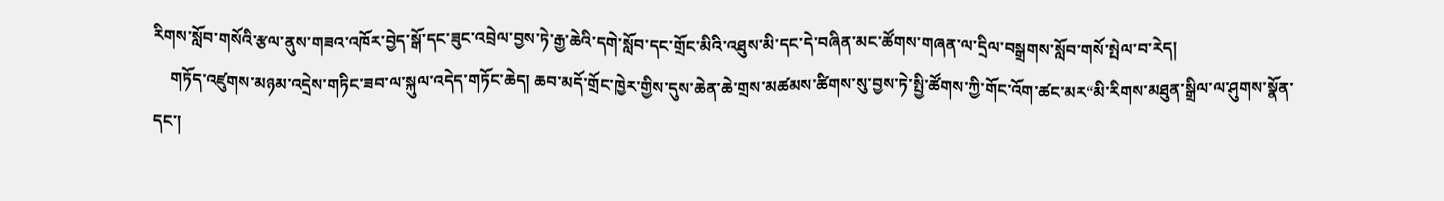རིགས་སློབ་གསོའི་རྩལ་ནུས་གཟའ་འཁོར་བྱེད་སྒོ་དང་ཟུང་འབྲེལ་བྱས་ཏེ་རྒྱ་ཆེའི་དགེ་སློབ་དང་གྲོང་མིའི་འཐུས་མི་དང་དེ་བཞིན་མང་ཚོགས་གཞན་ལ་དྲིལ་བསྒྲགས་སློབ་གསོ་སྤེལ་བ་རེད།
    གཏོད་འཛུགས་མཉམ་འདྲེས་གཏིང་ཟབ་ལ་སྐུལ་འདེད་གཏོང་ཆེད། ཆབ་མདོ་གྲོང་ཁྱེར་གྱིས་དུས་ཆེན་ཆེ་གྲས་མཚམས་ཚིགས་སུ་བྱས་ཏེ་སྤྱི་ཚོགས་ཀྱི་གོང་འོག་ཚང་མར“མི་རིགས་མཐུན་སྒྲིལ་ལ་ཤུགས་སྣོན་དང་།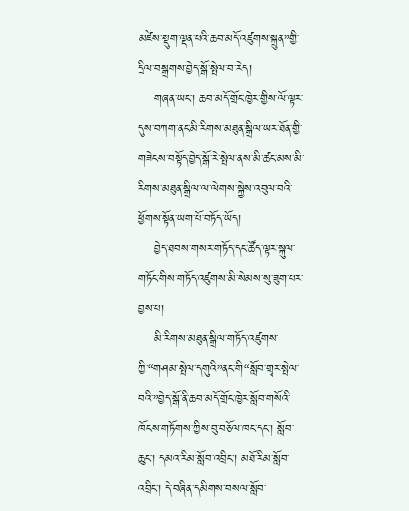མཛེས་སྡུག་ལྡན་པའི་ཆབ་མདོ་འཛུགས་སྐྲུན”གྱི་དྲིལ་བསྒྲགས་བྱེད་སྒོ་སྤེལ་བ་རེད།
    གཞན་ཡང་། ཆབ་མདོ་གྲོང་ཁྱེར་གྱིས་ལོ་ལྟར་དུས་བཀག་ནང་མི་རིགས་མཐུན་སྒྲིལ་ཡར་ཐོན་གྱི་གཟེངས་བསྟོད་བྱེད་སྒོ་རེ་སྤེལ་ནས་མི་ཚང་མས་མི་རིགས་མཐུན་སྒྲིལ་ལ་ལེགས་སྐྱེས་འབུལ་བའི་ཕྱོགས་སྟོན་ཡག་པོ་བཏོད་ཡོད།
    བྱེད་ཐབས་གསར་གཏོད་དང་ཚོད་ལྟར་སྐུལ་གཏོང་གིས་གཏོད་འཛུགས་མི་སེམས་སུ་ཟུག་པར་བྱས་པ།
    མི་རིགས་མཐུན་སྒྲིལ་གཏོད་འཛུགས་ཀྱི་“གཤམ་སྤེལ་དགུའི”ནང་གི“སློབ་གྲྭར་སྤེལ་བའི་”བྱེད་སྒོ་ནི་ཆབ་མདོ་གྲོང་ཁྱེར་སློབ་གསོའི་ཁོངས་གཏོགས་ཀྱིས་བུ་བཅོལ་ཁང་དང་། སློབ་ཆུང་། དམའ་རིམ་སློབ་འབྲིང་། མཐོ་རིམ་སློབ་འབྲིང་། དེ་བཞིན་དམིགས་བསལ་སློབ་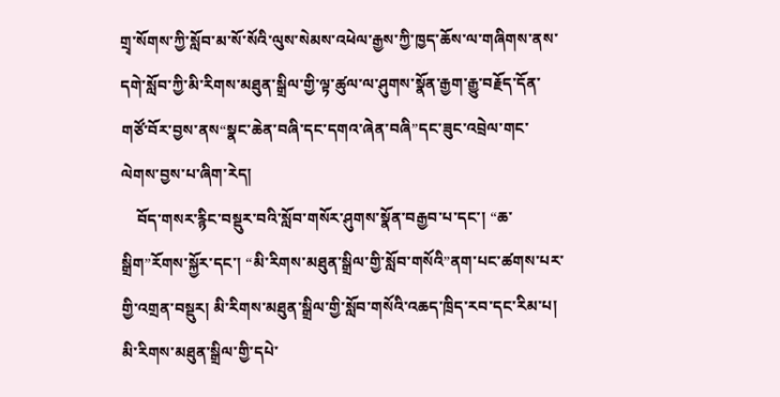གྲྭ་སོགས་ཀྱི་སློབ་མ་སོ་སོའི་ལུས་སེམས་འཕེལ་རྒྱས་ཀྱི་ཁྱད་ཆོས་ལ་གཞིགས་ནས་དགེ་སློབ་ཀྱི་མི་རིགས་མཐུན་སྒྲིལ་གྱི་ལྟ་ཚུལ་ལ་ཤུགས་སྣོན་རྒྱག་རྒྱུ་བརྗོད་དོན་གཙོ་བོར་བྱས་ནས“སྣང་ཆེན་བཞི་དང་དགའ་ཞེན་བཞི”དང་ཟུང་འབྲེལ་གང་ལེགས་བྱས་པ་ཞིག་རེད།
    བོད་གསར་རྙིང་བསྡུར་བའི་སློབ་གསོར་ཤུགས་སྣོན་བརྒྱབ་པ་དང་། “ཆ་སྒྲིག”རོགས་སྐྱོར་དང་། “མི་རིགས་མཐུན་སྒྲིལ་གྱི་སློབ་གསོའི”ནག་པང་ཚགས་པར་གྱི་འགྲན་བསྡུར། མི་རིགས་མཐུན་སྒྲིལ་གྱི་སློབ་གསོའི་འཆད་ཁྲིད་རབ་དང་རིམ་པ། མི་རིགས་མཐུན་སྒྲིལ་གྱི་དཔེ་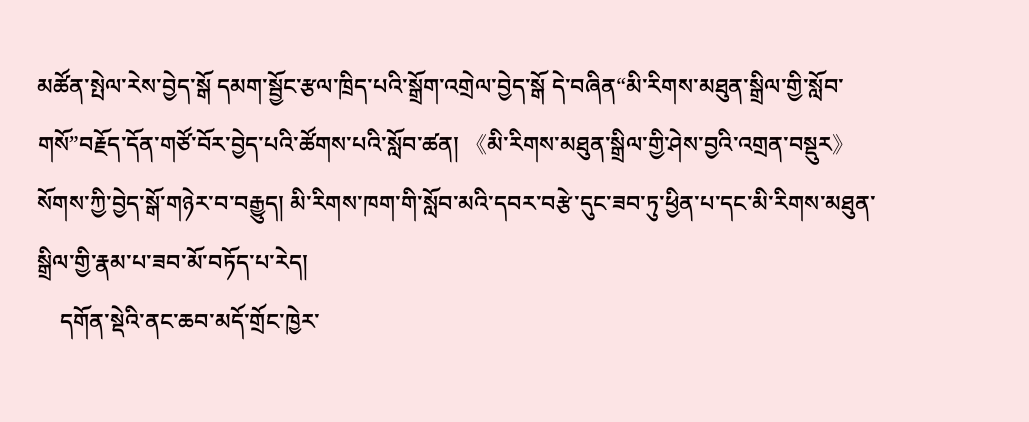མཚོན་སྤེལ་རེས་བྱེད་སྒོ དམག་སྦྱོང་རྩལ་ཁྲིད་པའི་སྒྲོག་འགྲེལ་བྱེད་སྒོ དེ་བཞིན“མི་རིགས་མཐུན་སྒྲིལ་གྱི་སློབ་གསོ”བརྗོད་དོན་གཙོ་བོར་བྱེད་པའི་ཚོགས་པའི་སློབ་ཚན། 《མི་རིགས་མཐུན་སྒྲིལ་གྱི་ཤེས་བྱའི་འགྲན་བསྡུར》སོགས་ཀྱི་བྱེད་སྒོ་གཉེར་བ་བརྒྱུད། མི་རིགས་ཁག་གི་སློབ་མའི་དབར་བརྩེ་དུང་ཟབ་ཏུ་ཕྱིན་པ་དང་མི་རིགས་མཐུན་སྒྲིལ་གྱི་རྣམ་པ་ཟབ་མོ་བཏོད་པ་རེད།
    དགོན་སྡེའི་ནང་ཆབ་མདོ་གྲོང་ཁྱེར་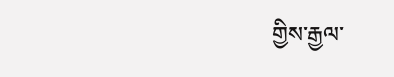གྱིས་རྒྱལ་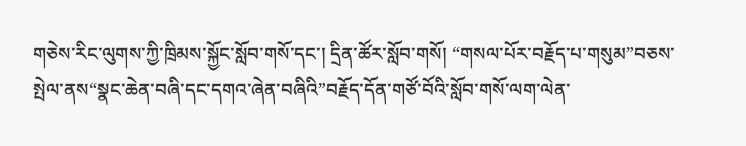གཅེས་རིང་ལུགས་ཀྱི་ཁྲིམས་སྐྱོང་སློབ་གསོ་དང་། དྲིན་ཚོར་སློབ་གསོ། “གསལ་པོར་བརྗོད་པ་གསུམ”བཅས་སྤེལ་ནས“སྣང་ཆེན་བཞི་དང་དགའ་ཞེན་བཞིའི”བརྗོད་དོན་གཙོ་བོའི་སློབ་གསོ་ལག་ལེན་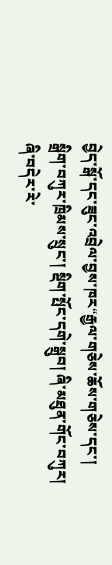བྱེད་སྒོ་དང་ཟུང་འབྲེལ་བྱས་ཁར“རྒྱལ་གཅེས་ཆོས་གཅེས་དང་། སྒྲིག་བཀུར་ཁྲིམས་སྲུང་། སྡིག་སྤོང་དགེ་སྒྲུབ། ཞི་མཐུན་གོང་བཀུར། ཞི་བདེར་རེ་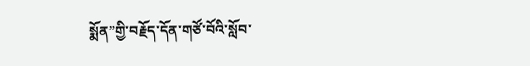སྨོན”གྱི་བརྗོད་དོན་གཙོ་བོའི་སློབ་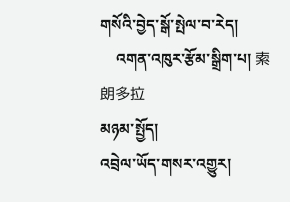གསོའི་བྱེད་སྒོ་སྤེལ་བ་རེད།
    འགན་འཁུར་རྩོམ་སྒྲིག་པ། 索朗多拉
མཉམ་སྤྱོད།
འབྲེལ་ཡོད་གསར་འགྱུར།